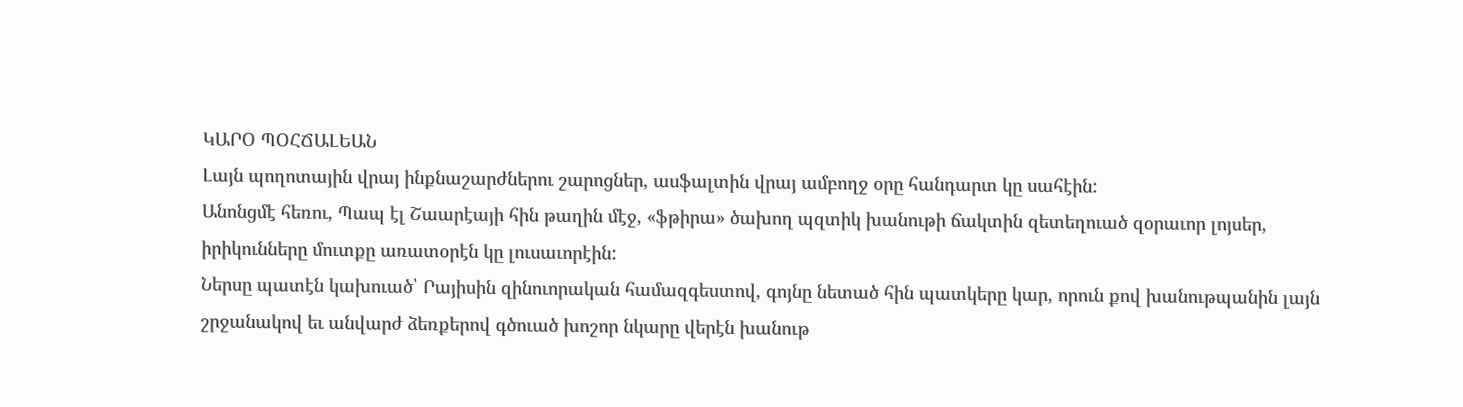ԿԱՐՕ ՊՕՀՃԱԼԵԱՆ
Լայն պողոտային վրայ ինքնաշարժներու շարոցներ, ասֆալտին վրայ ամբողջ օրը հանդարտ կը սահէին:
Անոնցմէ հեռու, Պապ էլ Շաարէայի հին թաղին մէջ, «ֆթիրա» ծախող պզտիկ խանութի ճակտին զետեղուած զօրաւոր լոյսեր, իրիկունները մուտքը առատօրէն կը լուսաւորէին:
Ներսը պատէն կախուած՝ Րայիսին զինուորական համազգեստով, գոյնը նետած հին պատկերը կար, որուն քով խանութպանին լայն շրջանակով եւ անվարժ ձեռքերով գծուած խոշոր նկարը վերէն խանութ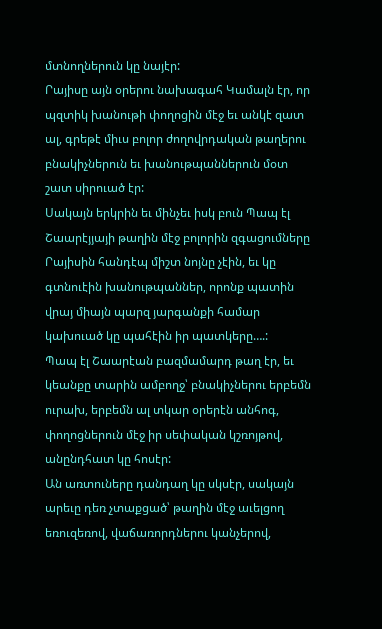մտնողներուն կը նայէր:
Րայիսը այն օրերու նախագահ Կամալն էր, որ պզտիկ խանութի փողոցին մէջ եւ անկէ զատ ալ, գրեթէ միւս բոլոր ժողովրդական թաղերու բնակիչներուն եւ խանութպաններուն մօտ շատ սիրուած էր:
Սակայն երկրին եւ մինչեւ իսկ բուն Պապ էլ Շաարէյյայի թաղին մէջ բոլորին զգացումները Րայիսին հանդէպ միշտ նոյնը չէին, եւ կը գտնուէին խանութպաններ, որոնք պատին վրայ միայն պարզ յարգանքի համար կախուած կը պահէին իր պատկերը….:
Պապ էլ Շաարէան բազմամարդ թաղ էր, եւ կեանքը տարին ամբողջ՝ բնակիչներու երբեմն ուրախ, երբեմն ալ տկար օրերէն անհոգ, փողոցներուն մէջ իր սեփական կշռոյթով, անընդհատ կը հոսէր:
Ան առտուները դանդաղ կը սկսէր, սակայն արեւը դեռ չտաքցած՝ թաղին մէջ աւելցող եռուզեռով, վաճառորդներու կանչերով,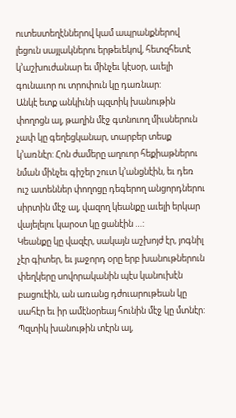ուտեստեղէններով կամ ապրանքներով լեցուն սայլակներու երթեւեկով, հետզհետէ կ’աշխուժանար եւ մինչեւ կէսօր, աւելի գունաւոր ու տրոփուն կը դառնար:
Անկէ ետք անկիւնի պզտիկ խանութին փողոցն ալ, թաղին մէջ գտնուող միւսներուն չափ կը գեղեցկանար, տարբեր տեսք կ’առնէր: Հոն ժամերը աղուոր հեքիաթներու նման մինչեւ գիշեր շուտ կ’անցնէին, եւ դեռ ուշ ատեններ փողոցը դեգերող անցորդներու սիրտին մէջ ալ, վազող կեանքը աւելի երկար վայելելու կարօտ կը ցանէին …:
Կեանքը կը վազէր, սակայն աշխոյժ էր, յոգնիլ չէր գիտեր, եւ յաջորդ օրը երբ խանութներուն փեղկերը սովորականին պէս կանուխէն բացուէին, ան առանց դժուարութեան կը սահէր եւ իր ամէնօրեայ հունին մէջ կը մտնէր:
Պզտիկ խանութին տէրն ալ,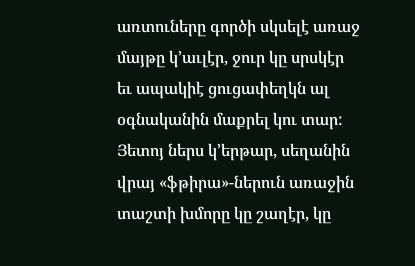առտուները գործի սկսելէ առաջ մայթը կ’աւլէր, ջուր կը սրսկէր եւ ապակիէ ցուցափեղկն ալ օգնականին մաքրել կու տար: Յետոյ ներս կ’երթար, սեղանին վրայ «ֆթիրա»-ներուն առաջին տաշտի խմորը կը շաղէր, կը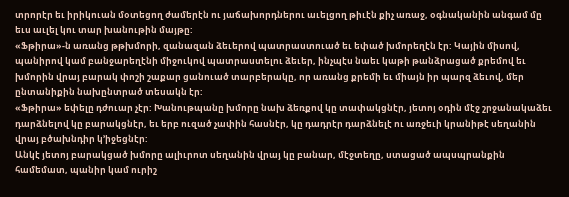տրորէր եւ իրիկուան մօտեցող ժամերէն ու յաճախորդներու աւելցող թիւէն քիչ առաջ, օգնականին անգամ մը եւս աւլել կու տար խանութին մայթը:
«Ֆթիրա»-ն առանց թթխմորի, զանազան ձեւերով պատրաստուած եւ եփած խմորեղէն էր: Կային միսով, պանիրով կամ բանջարեղէնի միջուկով պատրաստելու ձեւեր, ինչպէս նաեւ կաթի թանձրացած քրեմով եւ խմորին վրայ բարակ փոշի շաքար ցանուած տարբերակը, որ առանց քրեմի եւ միայն իր պարզ ձեւով, մեր ընտանիքին նախընտրած տեսակն էր:
«Ֆթիրա» եփելը դժուար չէր: Խանութպանը խմորը նախ ձեռքով կը տափակցնէր, յետոյ օդին մէջ շրջանակաձեւ դարձնելով կը բարակցնէր, եւ երբ ուզած չափին հասնէր, կը դադրէր դարձնելէ ու առջեւի կրանիթէ սեղանին վրայ բծախնդիր կ’իջեցնէր:
Անկէ յետոյ բարակցած խմորը ալիւրոտ սեղանին վրայ կը բանար, մէջտեղը, ստացած ապսպրանքին համեմատ, պանիր կամ ուրիշ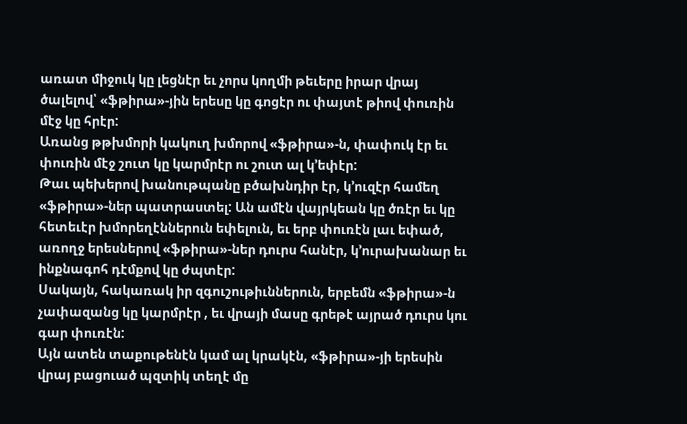առատ միջուկ կը լեցնէր եւ չորս կողմի թեւերը իրար վրայ ծալելով՝ «ֆթիրա»-յին երեսը կը գոցէր ու փայտէ թիով փուռին մէջ կը հրէր:
Առանց թթխմորի կակուղ խմորով «ֆթիրա»-ն, փափուկ էր եւ փուռին մէջ շուտ կը կարմրէր ու շուտ ալ կ’եփէր:
Թաւ պեխերով խանութպանը բծախնդիր էր, կ’ուզէր համեղ «ֆթիրա»-ներ պատրաստել: Ան ամէն վայրկեան կը ծռէր եւ կը հետեւէր խմորեղէններուն եփելուն, եւ երբ փուռէն լաւ եփած, առողջ երեսներով «ֆթիրա»-ներ դուրս հանէր, կ’ուրախանար եւ ինքնագոհ դէմքով կը ժպտէր:
Սակայն, հակառակ իր զգուշութիւններուն, երբեմն «ֆթիրա»-ն չափազանց կը կարմրէր , եւ վրայի մասը գրեթէ այրած դուրս կու գար փուռէն:
Այն ատեն տաքութենէն կամ ալ կրակէն, «ֆթիրա»-յի երեսին վրայ բացուած պզտիկ տեղէ մը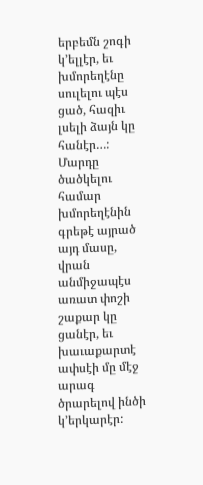երբեմն շոգի կ’ելլէր, եւ խմորեղէնը սուլելու պէս ցած, հազիւ լսելի ձայն կը հանէր…:
Մարդը ծածկելու համար խմորեղէնին գրեթէ այրած այդ մասը, վրան անմիջապէս առատ փոշի շաքար կը ցանէր, եւ խաւաքարտէ ափսէի մը մէջ արագ ծրարելով ինծի կ’երկարէր: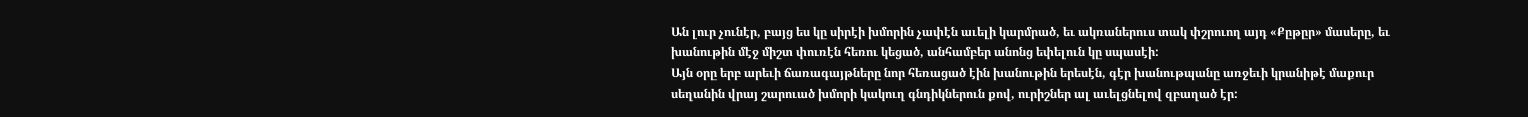Ան լուր չունէր, բայց ես կը սիրէի խմորին չափէն աւելի կարմրած, եւ ակռաներուս տակ փշրուող այդ «Քըթըր» մասերը, եւ խանութին մէջ միշտ փուռէն հեռու կեցած, անհամբեր անոնց եփելուն կը սպասէի:
Այն օրը երբ արեւի ճառագայթները նոր հեռացած էին խանութին երեսէն, գէր խանութպանը առջեւի կրանիթէ մաքուր սեղանին վրայ շարուած խմորի կակուղ գնդիկներուն քով, ուրիշներ ալ աւելցնելով զբաղած էր: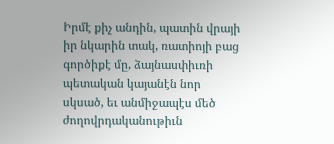Իրմէ քիչ անդին, պատին վրայի իր նկարին տակ, ռատիոյի բաց գործիքէ մը, ձայնասփիւռի պետական կայանէն նոր սկսած, եւ անմիջապէս մեծ ժողովրդականութիւն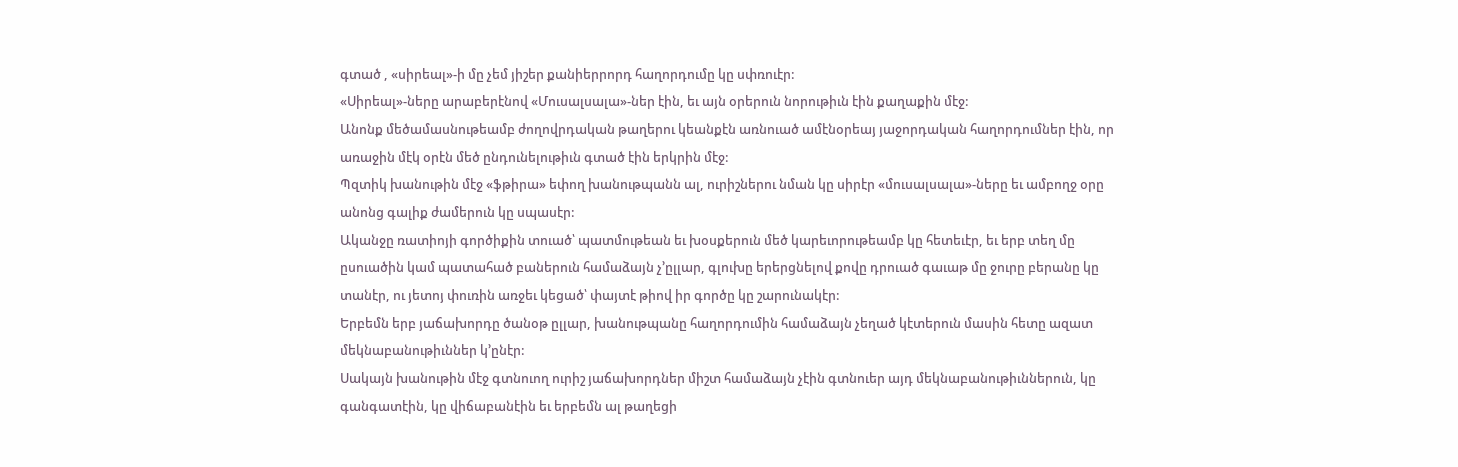գտած , «սիրեալ»-ի մը չեմ յիշեր քանիերրորդ հաղորդումը կը սփռուէր:
«Սիրեալ»-ները արաբերէնով «Մուսալսալա»-ներ էին, եւ այն օրերուն նորութիւն էին քաղաքին մէջ:
Անոնք մեծամասնութեամբ ժողովրդական թաղերու կեանքէն առնուած ամէնօրեայ յաջորդական հաղորդումներ էին, որ առաջին մէկ օրէն մեծ ընդունելութիւն գտած էին երկրին մէջ:
Պզտիկ խանութին մէջ «ֆթիրա» եփող խանութպանն ալ, ուրիշներու նման կը սիրէր «մուսալսալա»-ները եւ ամբողջ օրը անոնց գալիք ժամերուն կը սպասէր:
Ականջը ռատիոյի գործիքին տուած՝ պատմութեան եւ խօսքերուն մեծ կարեւորութեամբ կը հետեւէր, եւ երբ տեղ մը ըսուածին կամ պատահած բաներուն համաձայն չ’ըլլար, գլուխը երերցնելով քովը դրուած գաւաթ մը ջուրը բերանը կը տանէր, ու յետոյ փուռին առջեւ կեցած՝ փայտէ թիով իր գործը կը շարունակէր:
Երբեմն երբ յաճախորդը ծանօթ ըլլար, խանութպանը հաղորդումին համաձայն չեղած կէտերուն մասին հետը ազատ մեկնաբանութիւններ կ’ընէր:
Սակայն խանութին մէջ գտնուող ուրիշ յաճախորդներ միշտ համաձայն չէին գտնուեր այդ մեկնաբանութիւններուն, կը գանգատէին, կը վիճաբանէին եւ երբեմն ալ թաղեցի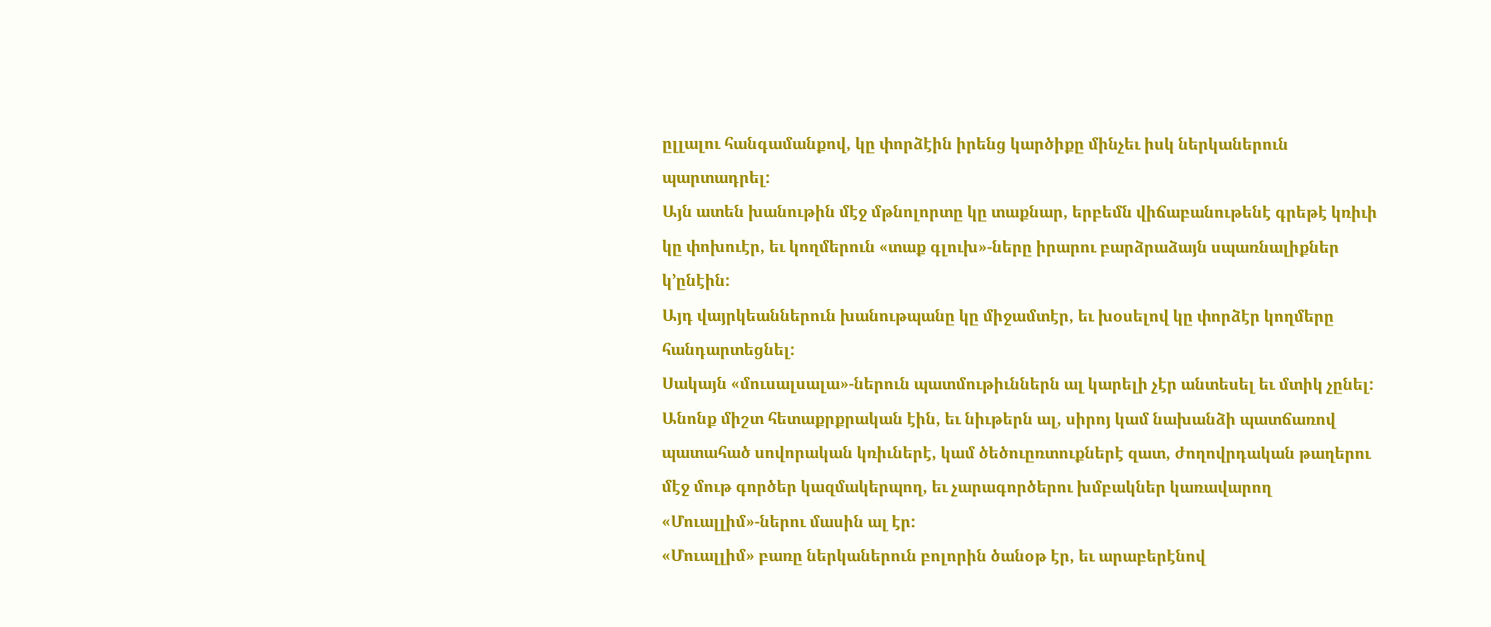ըլլալու հանգամանքով, կը փորձէին իրենց կարծիքը մինչեւ իսկ ներկաներուն պարտադրել:
Այն ատեն խանութին մէջ մթնոլորտը կը տաքնար, երբեմն վիճաբանութենէ գրեթէ կռիւի կը փոխուէր, եւ կողմերուն «տաք գլուխ»-ները իրարու բարձրաձայն սպառնալիքներ կ’ընէին:
Այդ վայրկեաններուն խանութպանը կը միջամտէր, եւ խօսելով կը փորձէր կողմերը հանդարտեցնել:
Սակայն «մուսալսալա»-ներուն պատմութիւններն ալ կարելի չէր անտեսել եւ մտիկ չընել: Անոնք միշտ հետաքրքրական էին, եւ նիւթերն ալ, սիրոյ կամ նախանձի պատճառով պատահած սովորական կռիւներէ, կամ ծեծուըռտուքներէ զատ, ժողովրդական թաղերու մէջ մութ գործեր կազմակերպող, եւ չարագործերու խմբակներ կառավարող «Մուալլիմ»-ներու մասին ալ էր:
«Մուալլիմ» բառը ներկաներուն բոլորին ծանօթ էր, եւ արաբերէնով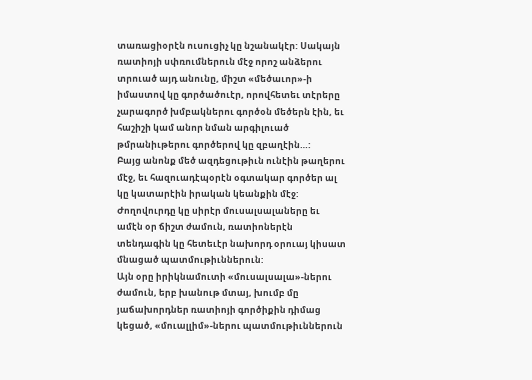տառացիօրէն ուսուցիչ կը նշանակէր: Սակայն ռատիոյի սփռումներուն մէջ որոշ անձերու տրուած այդ անունը, միշտ «մեծաւոր»-ի իմաստով կը գործածուէր, որովհետեւ տէրերը չարագործ խմբակներու գործօն մեծերն էին, եւ հաշիշի կամ անոր նման արգիլուած թմրանիւթերու գործերով կը զբաղէին…:
Բայց անոնք մեծ ազդեցութիւն ունէին թաղերու մէջ, եւ հազուադէպօրէն օգտակար գործեր ալ կը կատարէին իրական կեանքին մէջ:
Ժողովուրդը կը սիրէր մուսալսալաները եւ ամէն օր ճիշտ ժամուն, ռատիոներէն տենդագին կը հետեւէր նախորդ օրուայ կիսատ մնացած պատմութիւններուն:
Այն օրը իրիկնամուտի «մուսալսալա»-ներու ժամուն, երբ խանութ մտայ, խումբ մը յաճախորդներ ռատիոյի գործիքին դիմաց կեցած, «մուալլիմ»-ներու պատմութիւններուն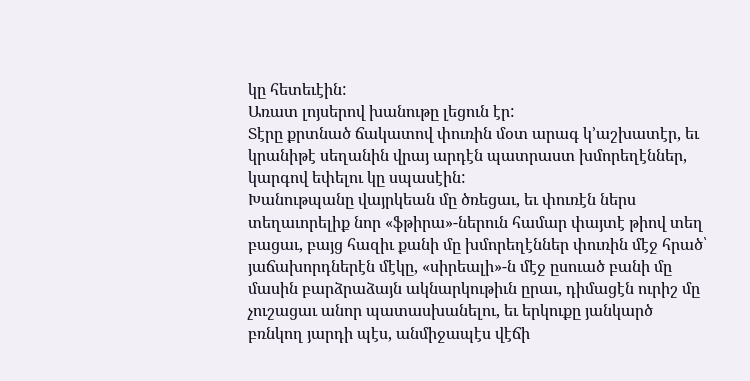կը հետեւէին:
Առատ լոյսերով խանութը լեցուն էր:
Տէրը քրտնած ճակատով փուռին մօտ արագ կ’աշխատէր, եւ կրանիթէ սեղանին վրայ արդէն պատրաստ խմորեղէններ, կարգով եփելու կը սպասէին:
Խանութպանը վայրկեան մը ծռեցաւ, եւ փուռէն ներս տեղաւորելիք նոր «ֆթիրա»-ներուն համար փայտէ թիով տեղ բացաւ, բայց հազիւ քանի մը խմորեղէններ փուռին մէջ հրած՝ յաճախորդներէն մէկը, «սիրեալի»-ն մէջ ըսուած բանի մը մասին բարձրաձայն ակնարկութիւն ըրաւ, դիմացէն ուրիշ մը չուշացաւ անոր պատասխանելու, եւ երկուքը յանկարծ բռնկող յարդի պէս, անմիջապէս վէճի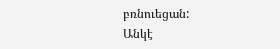բռնուեցան:
Անկէ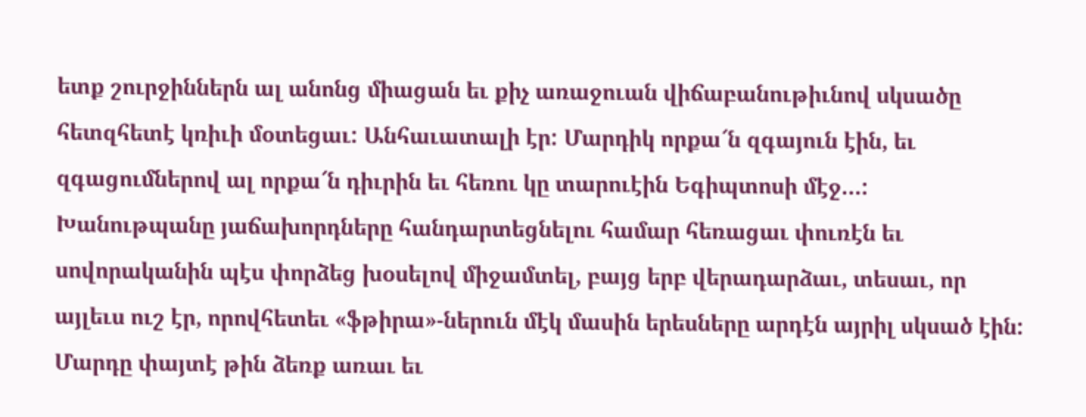ետք շուրջիններն ալ անոնց միացան եւ քիչ առաջուան վիճաբանութիւնով սկսածը հետզհետէ կռիւի մօտեցաւ: Անհաւատալի էր: Մարդիկ որքա՜ն զգայուն էին, եւ զգացումներով ալ որքա՜ն դիւրին եւ հեռու կը տարուէին Եգիպտոսի մէջ…:
Խանութպանը յաճախորդները հանդարտեցնելու համար հեռացաւ փուռէն եւ սովորականին պէս փորձեց խօսելով միջամտել, բայց երբ վերադարձաւ, տեսաւ, որ այլեւս ուշ էր, որովհետեւ «ֆթիրա»-ներուն մէկ մասին երեսները արդէն այրիլ սկսած էին:
Մարդը փայտէ թին ձեռք առաւ եւ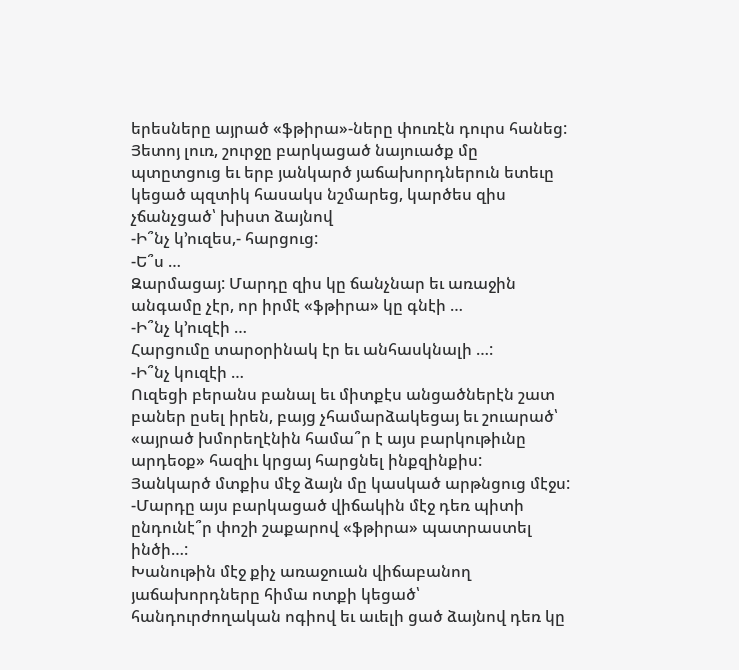երեսները այրած «ֆթիրա»-ները փուռէն դուրս հանեց: Յետոյ լուռ, շուրջը բարկացած նայուածք մը պտըտցուց եւ երբ յանկարծ յաճախորդներուն ետեւը կեցած պզտիկ հասակս նշմարեց, կարծես զիս չճանչցած՝ խիստ ձայնով
-Ի՞նչ կ’ուզես,- հարցուց:
-Ե՞ս …
Զարմացայ: Մարդը զիս կը ճանչնար եւ առաջին անգամը չէր, որ իրմէ «ֆթիրա» կը գնէի …
-Ի՞նչ կ’ուզէի …
Հարցումը տարօրինակ էր եւ անհասկնալի …:
-Ի՞նչ կուզէի …
Ուզեցի բերանս բանալ եւ միտքէս անցածներէն շատ բաներ ըսել իրեն, բայց չհամարձակեցայ եւ շուարած՝ «այրած խմորեղէնին համա՞ր է այս բարկութիւնը արդեօք» հազիւ կրցայ հարցնել ինքզինքիս:
Յանկարծ մտքիս մէջ ձայն մը կասկած արթնցուց մէջս:
-Մարդը այս բարկացած վիճակին մէջ դեռ պիտի ընդունէ՞ր փոշի շաքարով «ֆթիրա» պատրաստել ինծի…:
Խանութին մէջ քիչ առաջուան վիճաբանող յաճախորդները հիմա ոտքի կեցած՝ հանդուրժողական ոգիով եւ աւելի ցած ձայնով դեռ կը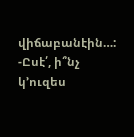վիճաբանէին…:
-Ըսէ՛, ի՞նչ կ’ուզես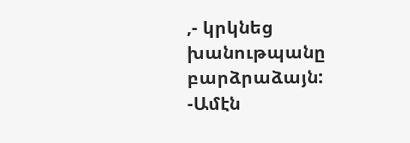,- կրկնեց խանութպանը բարձրաձայն:
-Ամէն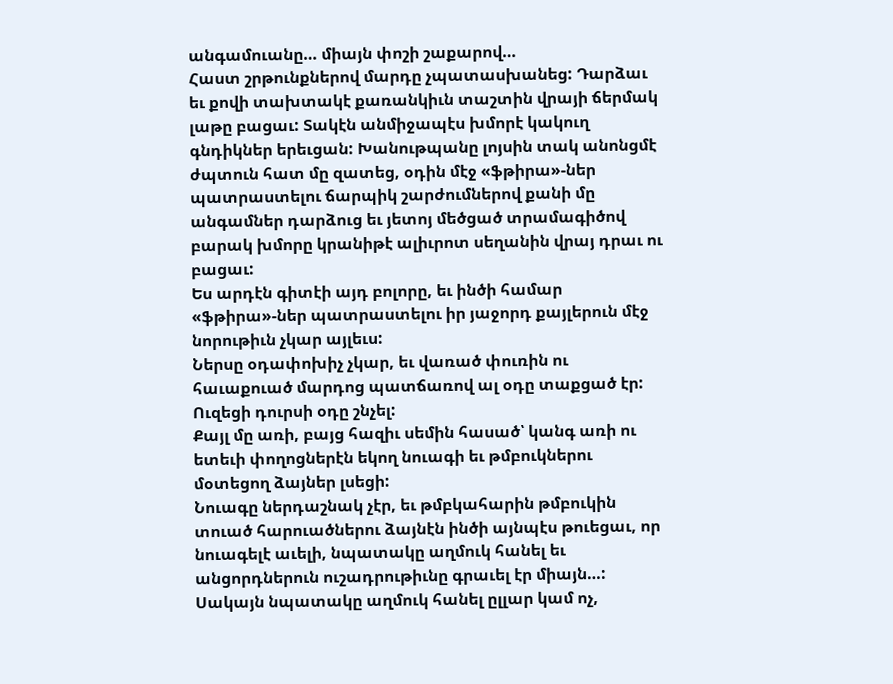անգամուանը… միայն փոշի շաքարով…
Հաստ շրթունքներով մարդը չպատասխանեց: Դարձաւ եւ քովի տախտակէ քառանկիւն տաշտին վրայի ճերմակ լաթը բացաւ: Տակէն անմիջապէս խմորէ կակուղ գնդիկներ երեւցան: Խանութպանը լոյսին տակ անոնցմէ ժպտուն հատ մը զատեց, օդին մէջ «ֆթիրա»-ներ պատրաստելու ճարպիկ շարժումներով քանի մը անգամներ դարձուց եւ յետոյ մեծցած տրամագիծով բարակ խմորը կրանիթէ ալիւրոտ սեղանին վրայ դրաւ ու բացաւ:
Ես արդէն գիտէի այդ բոլորը, եւ ինծի համար «ֆթիրա»-ներ պատրաստելու իր յաջորդ քայլերուն մէջ նորութիւն չկար այլեւս:
Ներսը օդափոխիչ չկար, եւ վառած փուռին ու հաւաքուած մարդոց պատճառով ալ օդը տաքցած էր:
Ուզեցի դուրսի օդը շնչել:
Քայլ մը առի, բայց հազիւ սեմին հասած՝ կանգ առի ու ետեւի փողոցներէն եկող նուագի եւ թմբուկներու մօտեցող ձայներ լսեցի:
Նուագը ներդաշնակ չէր, եւ թմբկահարին թմբուկին տուած հարուածներու ձայնէն ինծի այնպէս թուեցաւ, որ նուագելէ աւելի, նպատակը աղմուկ հանել եւ անցորդներուն ուշադրութիւնը գրաւել էր միայն…:
Սակայն նպատակը աղմուկ հանել ըլլար կամ ոչ,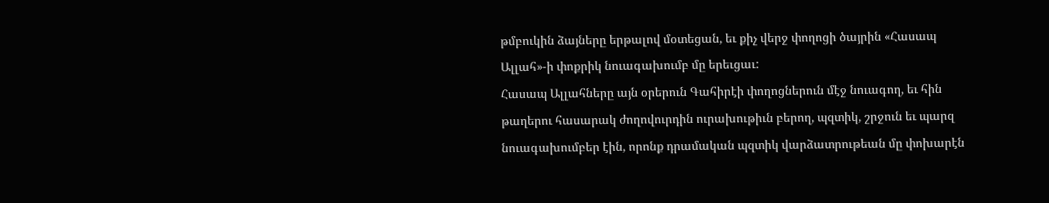թմբուկին ձայները երթալով մօտեցան, եւ քիչ վերջ փողոցի ծայրին «Հասապ Ալլահ»-ի փոքրիկ նուագախումբ մը երեւցաւ:
Հասապ Ալլահները այն օրերուն Գահիրէի փողոցներուն մէջ նուագող, եւ հին թաղերու հասարակ ժողովուրդին ուրախութիւն բերող, պզտիկ, շրջուն եւ պարզ նուագախումբեր էին, որոնք դրամական պզտիկ վարձատրութեան մը փոխարէն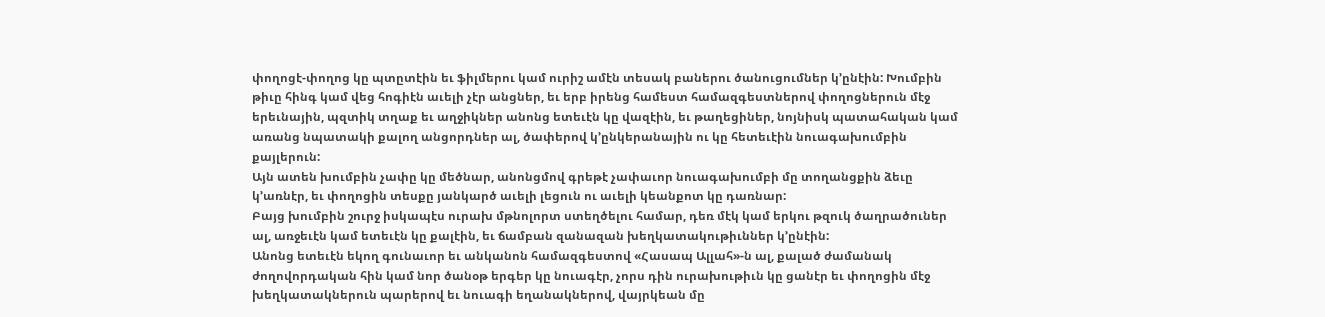փողոցէ-փողոց կը պտըտէին եւ ֆիլմերու կամ ուրիշ ամէն տեսակ բաներու ծանուցումներ կ’ընէին: Խումբին թիւը հինգ կամ վեց հոգիէն աւելի չէր անցներ, եւ երբ իրենց համեստ համազգեստներով փողոցներուն մէջ երեւնային, պզտիկ տղաք եւ աղջիկներ անոնց ետեւէն կը վազէին, եւ թաղեցիներ, նոյնիսկ պատահական կամ առանց նպատակի քալող անցորդներ ալ, ծափերով կ’ընկերանային ու կը հետեւէին նուագախումբին քայլերուն:
Այն ատեն խումբին չափը կը մեծնար, անոնցմով գրեթէ չափաւոր նուագախումբի մը տողանցքին ձեւը կ’առնէր, եւ փողոցին տեսքը յանկարծ աւելի լեցուն ու աւելի կեանքոտ կը դառնար:
Բայց խումբին շուրջ իսկապէս ուրախ մթնոլորտ ստեղծելու համար, դեռ մէկ կամ երկու թզուկ ծաղրածուներ ալ, առջեւէն կամ ետեւէն կը քալէին, եւ ճամբան զանազան խեղկատակութիւններ կ’ընէին:
Անոնց ետեւէն եկող գունաւոր եւ անկանոն համազգեստով «Հասապ Ալլահ»-ն ալ, քալած ժամանակ ժողովորդական հին կամ նոր ծանօթ երգեր կը նուագէր, չորս դին ուրախութիւն կը ցանէր եւ փողոցին մէջ խեղկատակներուն պարերով եւ նուագի եղանակներով, վայրկեան մը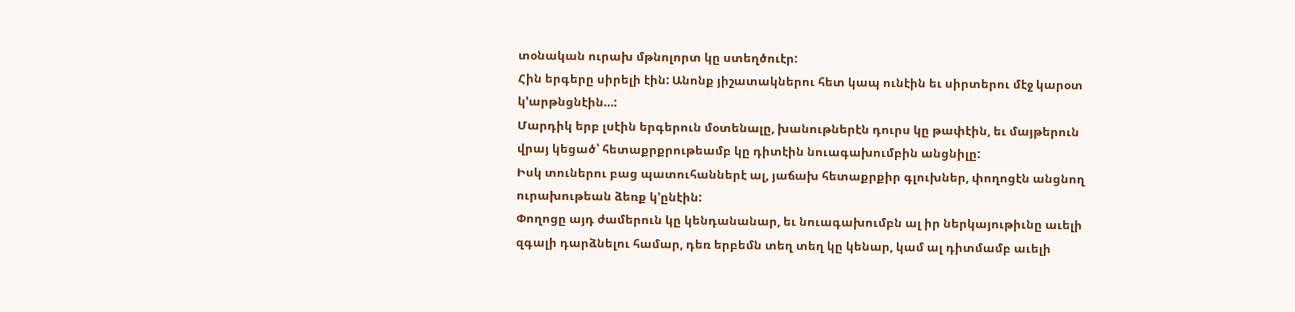տօնական ուրախ մթնոլորտ կը ստեղծուէր:
Հին երգերը սիրելի էին: Անոնք յիշատակներու հետ կապ ունէին եւ սիրտերու մէջ կարօտ կ’արթնցնէին…:
Մարդիկ երբ լսէին երգերուն մօտենալը, խանութներէն դուրս կը թափէին, եւ մայթերուն վրայ կեցած՝ հետաքրքրութեամբ կը դիտէին նուագախումբին անցնիլը:
Իսկ տուներու բաց պատուհաններէ ալ, յաճախ հետաքրքիր գլուխներ, փողոցէն անցնող ուրախութեան ձեռք կ’ընէին:
Փողոցը այդ ժամերուն կը կենդանանար, եւ նուագախումբն ալ իր ներկայութիւնը աւելի զգալի դարձնելու համար, դեռ երբեմն տեղ տեղ կը կենար, կամ ալ դիտմամբ աւելի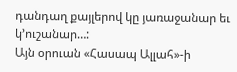դանդաղ քայլերով կը յառաջանար եւ կ’ուշանար…:
Այն օրուան «Հասապ Ալլահ»-ի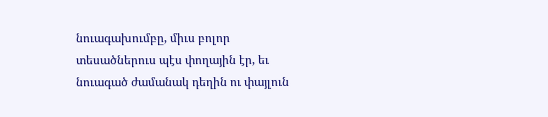նուագախումբը, միւս բոլոր տեսածներուս պէս փողային էր, եւ նուագած ժամանակ դեղին ու փայլուն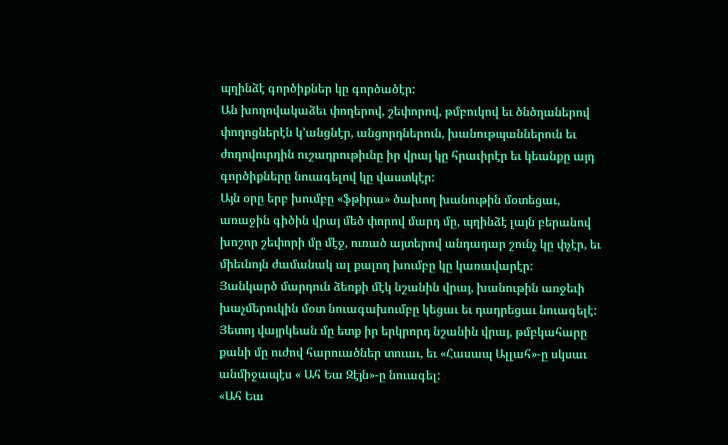պղինձէ գործիքներ կը գործածէր:
Ան խողովակաձեւ փողերով, շեփորով, թմբուկով եւ ծնծղաներով փողոցներէն կ’անցնէր, անցորդներուն, խանութպաններուն եւ ժողովուրդին ուշադրութիւնը իր վրայ կը հրաւիրէր եւ կեանքը այդ գործիքները նուագելով կը վաստկէր:
Այն օրը երբ խումբը «ֆթիրա» ծախող խանութին մօտեցաւ, առաջին գիծին վրայ մեծ փորով մարդ մը, պղինձէ լայն բերանով խոշոր շեփորի մը մէջ, ուռած այտերով անդադար շունչ կը փչէր, եւ միեւնոյն ժամանակ ալ քալող խումբը կը կառավարէր:
Յանկարծ մարդուն ձեռքի մէկ նշանին վրայ, խանութին առջեւի խաչմերուկին մօտ նուագախումբը կեցաւ եւ դադրեցաւ նուագելէ: Յետոյ վայրկեան մը ետք իր երկրորդ նշանին վրայ, թմբկահարը քանի մը ուժով հարուածներ տուաւ, եւ «Հասապ Ալլահ»-ը սկսաւ անմիջապէս « Ահ Եա Զէյն»-ը նուագել:
«Ահ Եա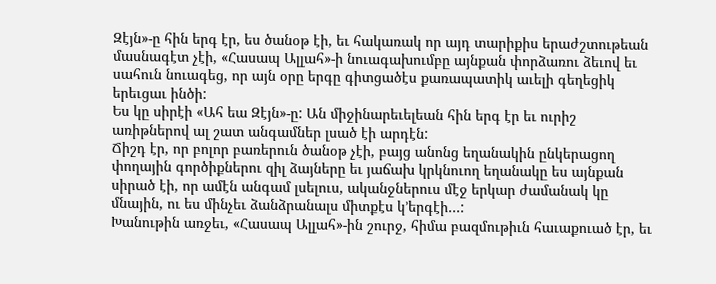Զէյն»-ը հին երգ էր, ես ծանօթ էի, եւ հակառակ որ այդ տարիքիս երաժշտութեան մասնագէտ չէի, «Հասապ Ալլահ»-ի նուագախումբը այնքան փորձառու ձեւով եւ սահուն նուագեց, որ այն օրը երգը գիտցածէս քառապատիկ աւելի գեղեցիկ երեւցաւ ինծի:
Ես կը սիրէի «Ահ եա Զէյն»-ը: Ան միջինարեւելեան հին երգ էր եւ ուրիշ առիթներով ալ շատ անգամներ լսած էի արդէն:
Ճիշդ էր, որ բոլոր բառերուն ծանօթ չէի, բայց անոնց եղանակին ընկերացող փողային գործիքներու զիլ ձայները եւ յաճախ կրկնուող եղանակը ես այնքան սիրած էի, որ ամէն անգամ լսելուս, ականջներուս մէջ երկար ժամանակ կը մնային, ու ես մինչեւ ձանձրանալս միտքէս կ’երգէի…:
Խանութին առջեւ, «Հասապ Ալլահ»-ին շուրջ, հիմա բազմութիւն հաւաքուած էր, եւ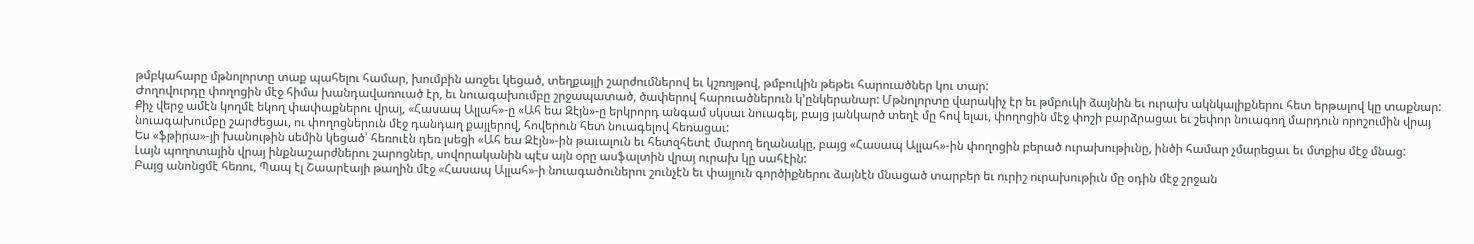թմբկահարը մթնոլորտը տաք պահելու համար, խումբին առջեւ կեցած, տեղքայլի շարժումներով եւ կշռոյթով, թմբուկին թեթեւ հարուածներ կու տար:
Ժողովուրդը փողոցին մէջ հիմա խանդավառուած էր, եւ նուագախումբը շրջապատած, ծափերով հարուածներուն կ’ընկերանար: Մթնոլորտը վարակիչ էր եւ թմբուկի ձայնին եւ ուրախ ակնկալիքներու հետ երթալով կը տաքնար:
Քիչ վերջ ամէն կողմէ եկող փափաքներու վրայ, «Հասապ Ալլահ»-ը «Ահ եա Զէյն»-ը երկրորդ անգամ սկսաւ նուագել, բայց յանկարծ տեղէ մը հով ելաւ, փողոցին մէջ փոշի բարձրացաւ եւ շեփոր նուագող մարդուն որոշումին վրայ նուագախումբը շարժեցաւ, ու փողոցներուն մէջ դանդաղ քայլերով, հովերուն հետ նուագելով հեռացաւ:
Ես «ֆթիրա»-յի խանութին սեմին կեցած՝ հեռուէն դեռ լսեցի «Ահ եա Զէյն»-ին թաւալուն եւ հետզհետէ մարող եղանակը, բայց «Հասապ Ալլահ»-ին փողոցին բերած ուրախութիւնը, ինծի համար չմարեցաւ եւ մտքիս մէջ մնաց:
Լայն պողոտային վրայ ինքնաշարժներու շարոցներ, սովորականին պէս այն օրը ասֆալտին վրայ ուրախ կը սահէին:
Բայց անոնցմէ հեռու, Պապ էլ Շաարէայի թաղին մէջ «Հասապ Ալլահ»-ի նուագածուներու շունչէն եւ փայլուն գործիքներու ձայնէն մնացած տարբեր եւ ուրիշ ուրախութիւն մը օդին մէջ շրջան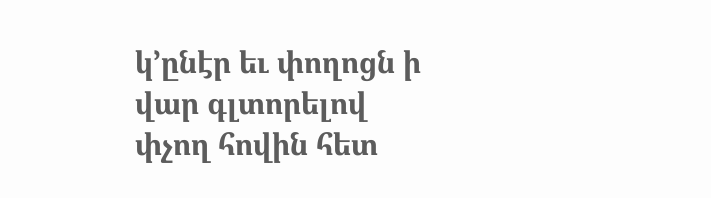կ’ընէր եւ փողոցն ի վար գլտորելով փչող հովին հետ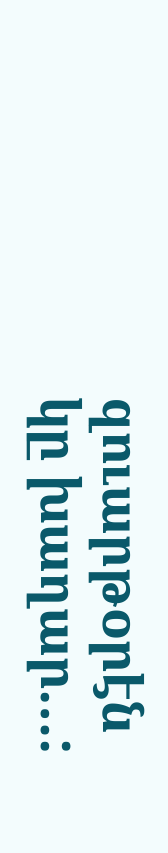զուարթօրէն կը խաղար…: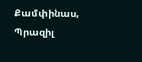Քամփինաս, Պրազիլ